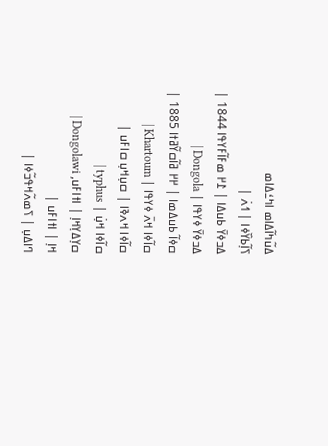ߡߎ߬ߤߊ߬ߡߊߘ ߊߤߑߡߊߘ
ߖߊ߲߬ߕߌ߰ߦߊ | ߗߍ߭ |
ߡߏߦߌ߫ ߕߎߡߊ | ߁߂ ߘߓߊ߬ߓߌߟߊ 1844 |
ߡߏߦߌ߫ ߦߌߟߊ | Dongola |
ߛߦߊ߬ ߕߎߡߘߊ | ߂߂ ߥߊ߬ߛߌ߬ߥߙߊ 1885 |
ߛߊ߬ߦߊ ߞߍ߫ ߦߌߟߊ | Khartoum |
ߛߊ߬ߦߊ ߞߍߢߊ | ߛߎ߲ߞߎ߲ ߛߊߓߎ |
ߛߊ߬ߦߊ ߞߎ߲߭ | typhus |
ߛߌ߲ߡߌ߲ߞߊ߲ | ߊߙߊߓߎ, Dongolawi |
ߞߊ߲ | ߊߙߊߓߎ |
ߣߊߡߎ߲ | ߖߘߍ߬ߞߟߏ߬ߦߊ |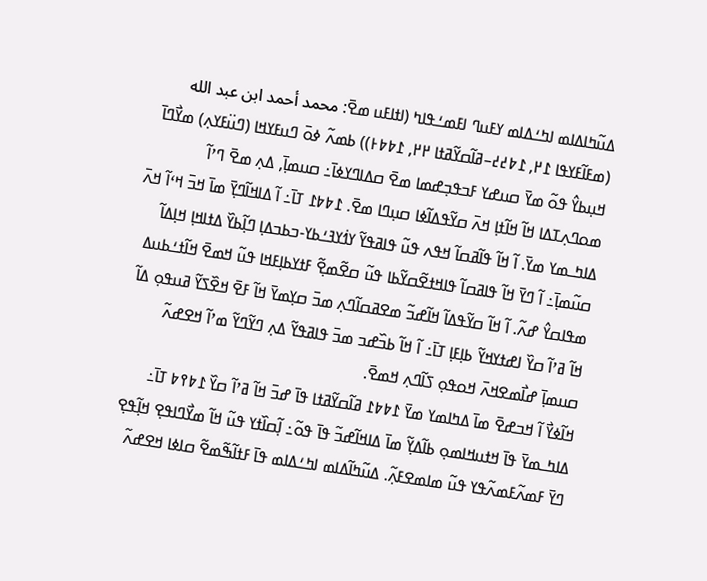ߡߎ߬ߤߊߡߊߘ ߊߤߑߡߊߘ ߌߓߎߣ ߊߓߘߑߟߊߤ (ߊߙߊߓߎ ߘߐ߫: محمد أحمد ابن عبد الله (ߘߓߊ߬ߓߌߟߊ ߁߂, ߁߈߄߄–ߥߊ߬ߛߌ߬ߥߙߊ ߂߂, ߁߈߈߅)) ߕߘߍ߬ ߦߋ߫ ߣߎߓߌߞߊ (ߣߎ߳ߓߌߍ߲) ߘߌ߯ߣߊ߫ ߞߎ߲ߕߌ߮ ߟߋ߬ ߘߌ߫ ߛߎߝߌ ߓߏߟߏ߲ߝߘߊ ߘߐ߫ ߛߡߊߣߌߦߊ߫߸ ߛߎߘߊ߲߫, ߡߍ߲ ߘߐ߫ ߣߴߊ߬ ߘߋߣߍ߲ߠߡߊ ߞߊ߬ ߞߊ߬ߙߊ߲ ߞߍ߫ ߛߌ߬ߟߡߊ߬ߦߊ ߛߎ߲ߣߊ ߘߐ߫. ߁߈߈߁ ߠߊ߫߸ ߊ߬ ߡߊߞߊ߬ߣߌ߲߫ ߘߊ߫ ߞߏ߫ ߞߵߊ߬ ߞߍ߫ ߡߊߤߺߘߌ ߘߌ߫. ߊ߬ ߞߊ߬ ߟߊ߬ߥߛߊ߬ ߞߟߍ ߟߎ߬ ߟߊߥߟߌ߬ ߌߗ߭ߌߔߑߕߌ-ߏߕߏߡߊ߲ ߣߊ߲߬ߕߌ߰ ߡߙߊߞߊ߲ ߞߊ߲ߡߊ߬ ߛߎ߬ߘߊ߲߫߸ ߊ߬ ߣߌ߫ ߞߊ߬ ߟߊߥߛߊ߬ ߟߊߞߙߐ߬ߛߌ߬ߕߊ ߟߎ߬ ߛߐ߬ߘߐ߲߬ ߓߙߌߕߊ߲ߓߞߊ ߟߎ߬ ߞߘߐ߫ ߞߊ߬ߙߑߕߎߡ ߘߟߊߛߌ߮ ߝߍ߬. ߊ߬ ߞߊ߬ ߛߌ߬ߟߡߊ߬ ߞߊ߬ߝߏ߬ ߘߐߥߛߊ߬ߣߍ߲ ߘߏ߫ ߛߌ߲ߘߌ߫ ߞߊ߬ ߓߐ߫ ߞߐ߰ߖߌ߬ ߥߎߟߋ߲ ߡߊ߬ ߞߊ߬ ߥߴߊ߬ ߛߌ߰ ߊߝߙߌߞߌ߬ ߕߊ߲ߓߊ߲ ߠߊ߫߸ ߊ߬ ߞߊ߬ ߕߏ߰ߝߏ ߘߏ߫ ߟߊߥߟߌ߬ ߡߍ߲ ߣߌ߬ߣߌ߬ ߘߴߊ߬ ߞߐߝߍ߬ ߛߎߘߊ߲߫ ߝߊ߯ߘߐߞߍ߫ ߞߋߟߋ߲ ߖߊ߬ߣߍ߲ ߞߘߐ߫.
ߞߊ߬ߦߌ߯ ߊ߬ ߞߏߝߐ߫ ߘߊ߫ ߡߤߊߘߌ ߘߌ߫ ߁߈߈߁ ߥߊ߬ߛߌ߬ߥߙߊ ߟߊ߫ ߝߏ߫ ߞߊ߬ ߥߴߊ߬ ߛߌ߰ ߁߈߉߈ ߠߊ߫߸ ߡߊߤߺߘߌ߫ ߟߊ߫ ߞߙߎߞߊߘߋ߲ ߕߊ߬ߡߌ߲߬ ߘߊ߫ ߡߊߞߊ߬ߝߏ߬ ߟߊ߫ ߟߋ߬߸ ߊ߲߬ߛߊ߰ߙߌ ߟߎ߬ ߞߊ߬ ߘߌ߯ߣߊߟߐ߲ ߞߊ߲߬ߟߐ߲ ߣߌ߫ ߓߘߍ߬ߓߘߍ߬ߟߌ ߟߎ߬ ߘߊߘߐߓߍ߲߬. ߡߎ߬ߤߊ߬ߡߊߘ ߊߤߑߡߊߘ ߟߊ߫ ߓߙߊ߬ߒ߬ߘߐ߬ ߛߊߦߊ ߞߐߝߍ߬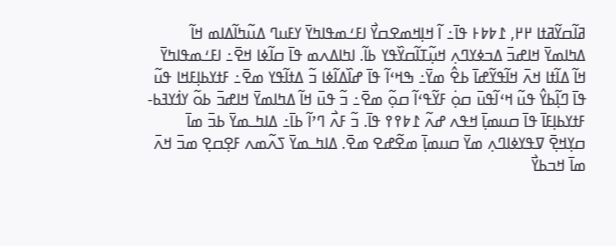ߥߊ߬ߛߌ߬ߥߙߊ ߂߂, ߁߈߈߅ ߟߊ߫߸ ߊ߬ ߞߊ߲ߞߘߐߛߌ߯ ߊߓߑߘߟߊߤߌ߫ ߌߓߎߣ ߡߎ߬ߤߊ߬ߡߊߘ ߞߊ߬ ߡߤߊߘߌ߫ ߞߊߝߏ߫ ߡߏߦߌߣߍ߲ ߞߎ߲߬ߠߊ߬ߛߌ߰ߟߌ ߕߊ߬. ߊߤߊߡߍߘ ߟߊ߫ ߛߊ߬ߦߊ ߞߐ߫߸ ߊߓߑߘߟߊߤߌ߫ ߞߊ߬ ߡߊ߬ߙߊ ߞߍ߫ ߞߊ߬ߟߌ߬ߝߊ߫ ߕߐ߮ ߘߌ߫߸ ߒߞߵߊ߬ ߟߊ߫ ߝߊ߰ߡߊ߬ߦߊ ߏ߬ ߡߙߊ߬ߟߌ ߘߐ߫߸ ߓߙߌߕߊ߲ߓߞߊ ߟߎ߬ ߟߊ߫ ߣߊ߲߬ߕߌ߮ ߟߎ߬ ߞߵߊ߬ߟߎ߫ ߛߋ߲߭ ߓߌ߬ߟߵߊ߬ ߛߋ߲߬ ߘߐ߫߸ ߏ߬ ߟߎ߫ ߞߊ߬ ߡߤߊߘߌ߫ ߞߊߝߏ߫ ߕߋ߬ ߌߗ߭ߌߔߕ-ߓߙߌߕߊ߲ߓߊ߫ ߟߊ߫ ߛߎߘߊ߲߫ ߞߟߍ ߝߍ߬ ߁߈߉߉ ߟߊ߫. ߏ߬ ߓߍ߯ ߣߴߊ߬ ߕߊ߫߸ ߡߊߤߺߘߌ߫ ߕߏ߫ ߘߊ߫ ߛߌ߲ߞߐ߲߫ ߜߟߌߦߊߣߍ߲ ߘߌ߫ ߛߎߘߊ߲߫ ߘߐ߬ߝߐ ߘߐ߫. ߡߊߤߺߘߌ߫ ߖߍ߬ߘߍ ߓߐ߲ߛߐ߲ ߘߏ߫ ߞߍ߫ ߘߊ߫ ߞߏߕߌ߯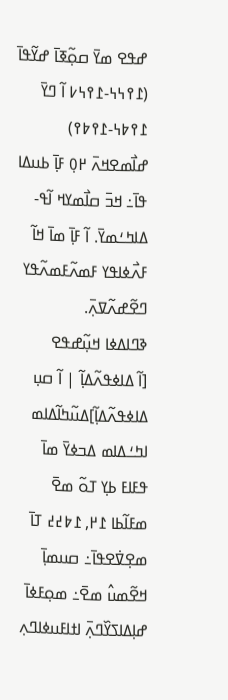ߝߟߐ ߘߌ߫ ߛߋ߲߬ߧߊ߫ ߝߌ߬ߟߊ߫ (߁߉߆߆-߁߉߆߇ ߊ߬ ߣߌ߫ ߁߉߈߆-߁߉߈߉) ߝߊ߯ߘߐߞߍ߫ ߂߀߲ ߓߊ߲߫ ߕߎߡߊ ߟߊ߫߸ ߞߏ߫ ߛߊ߯ߘߌߞ ߊ߬ߟ-ߡߊߤߑߘߌ߫. ߊ߬ ߓߊ߲߫ ߘߊ߫ ߞߊ߬ ߓߍ߯ߦߊߟߌ ߓߘߍ߬ߓߘߍ߬ߟߌ ߣߐ߬ߝߍ߬ߜߍ߲߫.
ߢߣߊߡߦߊ ߞߎ߲߬ߝߟߐ
[ߊ߬ ߡߊߦߟߍ߬ߡߊ߲߬ | ߊ߬ ߛߎ߲ ߡߊߦߟߍ߬ߡߊ߲߬]ߡߎ߬ߤߊ߬ߡߊߘ ߊߤߑߡߊߘ ߡߏߦߌ߫ ߘߊ߫ ߟߓߊߓ ߕߌ߲ ߠߋ߬ ߘߐ߫ ߘߓߊ߬ߕߊ ߁߂, ߁߈߄߄ ߠߊ߫ ߘߐ߲ߜ߭ߐߟߊ߫߸ ߛߎߘߊ߲߫ ߞߐ߬ߘߎ߮ ߘߐ߫߸ ߘߋ߲ߓߦߊ߫ ߝߊ߲ߡߊߖߌ߰ߣߍ߲߫ ߊߙߊߓߎߦߊߣߍ߲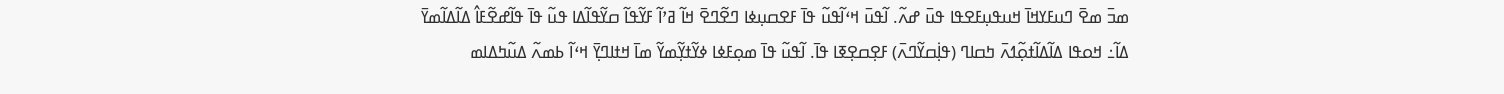ߘߏ߫ ߘߐ߫ ߣߎߓߌߞߊ߫ ߞߎߟߎ߲ߓߐߟߊ ߟߎ߫ ߝߍ߬. ߊ߬ߟߎ߫ ߞߵߊ߬ߟߎ߬ ߟߊ߫ ߓߐߛߎ߲ߦߊ ߣߐ߬ߣߐ߫ ߞߊ߬ ߥߴߊ߬ ߓߌ߬ߟߊ߬ ߛߌ߬ߟߊ߬ߡߊ ߟߎ߬ ߟߊ߫ ߟߊ߬ߝߐ߬ߓߊ߮ ߡߊ߬ߡߊ߬ߘߌ߫ ߡߊ߬߸ ߞߋߟߊ ߡߊ߬ߡߊ߬ߙߋ߲߬ߗߍ߫ ߤߛߊߣ (ߟߊ߲߭ߛߌ߬ߣߍ߫) ߓߐ߲ߛߐ߲ߧߊ ߟߊ߫. ߊ߬ߟߎ߬ ߟߊ߫ ߘߋ߲ߓߦߊ ߦߌ߬ߙߌ߲߬ߘߌ߬ ߘߊ߫ ߞߙߊߣߌ߲߫ ߞߵߊ߬ ߕߘߍ߬ ߡߎ߬ߤߡߊߘ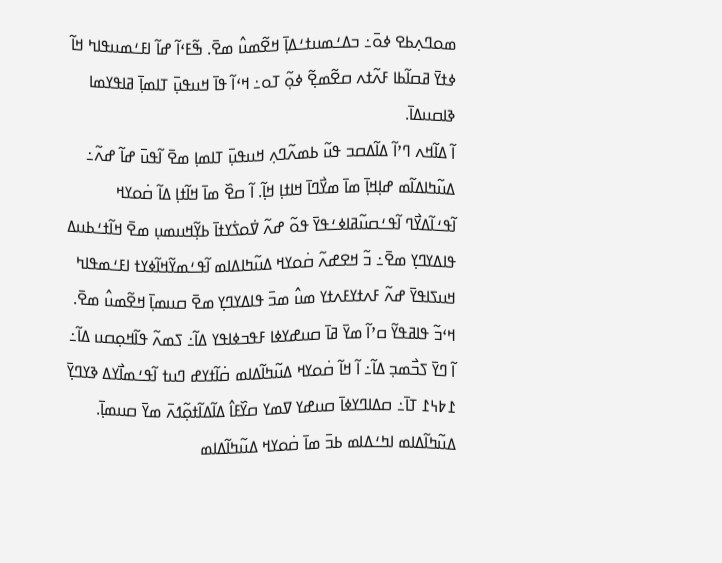ߘߋߣߍ߲ߕߐ ߦߋ߫߸ ߏߡߑߘߎߙߑߡߊ߲߫ ߞߐ߬ߘߎ߮ ߘߐ߫. ߒ߬ߓߵߊ߬ ߝߊ߬ ߊߓߑߘߎߟߊߤ ߞߊ߬ ߦߙߌ߫ ߥߛߊ߬ߕߊ ߓߍ߬ߙߍ ߛߐ߬ߘߐ߲߬ ߦߋ߲߬ ߠߋ߸ ߞߵߊ߬ ߟߊ߫ ߞߎߟߎ߲߫ ߠߊߘߊ߲߫ ߥߊߟߌߘߊ ߢߊߛߎߡߊ߫.
ߊ߬ ߡߊ߬ߞߍ ߣߴߊ߬ ߡߊ߬ߡߛߏ ߟߎ߬ ߕߘߍ߬ߣߍ߲ ߞߎߟߎ߲߫ ߠߊߘߊ߲ ߘߐ߫ ߊ߬ߟߎ߫ ߝߊ߬ ߝߍ߬߸ ߡߎ߬ߤߊߡߊ߬ߘ ߝߊ߲ߞߊ߲߫ ߘߊ߫ ߘߌ߯ߣߊ߫ ߞߊߙߊ߲ ߞߊ߲߬. ߊ߬ ߛߐ߰ ߘߊ߫ ߞߊ߬ߙߊ߲ ߡߊ߬ ߛ߭ߋߌߞ ߊ߬ߟߑߊ߬ߡߌ߯ߣ ߊ߬ߟߑߛߎ߬ߥߊߦߑߟߌ߫ ߟߋ߬ ߝߍ߬ ߜ߭ߋߖ߭ߌߙߊ߫ ߕߌ߲߬ߞߎߘߎ߲ ߘߐ߫ ߞߊ߬ߙߑߕߎߡ ߟߊߡߌߣߌ߲ ߘߐ߫߸ ߏ߬ ߞߐߝߍ߬ ߛ߭ߋߌߞ ߡߎ߬ߤߊߡߊߘ ߊ߬ߟߑߘߌ߬ߞߊ߬ߦߌߙ ߊߓߑߘߟߊߤ ߞߎߖߊߟߌ߫ ߝߍ߬ ߓߍߙߌߓߍߙߌ ߘߎ߮ ߘߏ߫ ߟߊߡߌߣߌ߲ ߘߐ߫ ߛߎߘߊ߲߫ ߞߐ߬ߘߎ߮ ߘߐ߫. ߞߵߏ߬ ߟߊߥߟߌ߬ ߛߴߊ߬ ߘߌ߫ ߥߊ߫ ߛߎߝߌߦߊ ߓߟߏߦߊߟߌ ߡߊ߬߸ ߖߘߍ߬ ߟߊ߬ߞߋ߲ߛߎ ߡߊ߬߸ ߊ߬ ߣߌ߫ ߖߏ߯ߘߏ߲ ߡߊ߬߸ ߊ߬ ߞߊ߬ ߛ߭ߋߌߞ ߡߎ߬ߤߊ߬ߡߊߘ ߛ߭ߊ߬ߙߌߝ ߣߎߙ ߊ߬ߟߑߘߊ߯ߌߡ ߢߌߣߌ߲߫ ߁߈߆߁ ߠߊ߫߸ ߛߡߊߣߌߦߊ߫ ߛߎߝߌ ߜߘߌ ߛߌ߰ߓߊ߮ ߡߊ߬ߡߊ߬ߙߋ߲߬ߗߍ߫ ߘߌ߫ ߛߎߘߊ߲߫. ߡߎ߬ߤߊ߬ߡߊߘ ߊߤߑߡߊߘ ߕߏ߫ ߘߊ߫ ߛ߭ߋߌߞ ߡߎ߬ߤߊ߬ߡߊߘ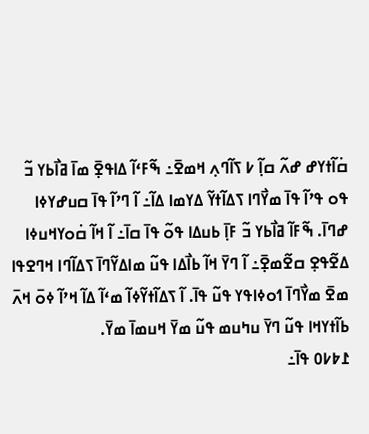ߛ߭ߊ߬ߙߌߝ ߝߍ߬ ߛߊ߲߬ ߇ ߖߊ߬ߣߍ߲ ߞߘߐ߫߸ ߒ߬ߓߵߊ߬ ߡߊߟߐ߲߫ ߘߊ߫ ߥߊ߯ߕߌ ߏ߬ ߟߋ ߟߴߊ߬ ߟߊ߫ ߘߌ߯ߣߊ ߖߡߊ߬ߙߌ߬ ߡߌߘߊ ߡߊ߬߸ ߊ߬ ߣߴߊ߬ ߟߊ߫ ߛߎߝߌߦߊ ߝߣߊ߫. ߒ߬ߓߊ߬ ߥߊ߯ߕߌ ߏ߬ ߓߊ߲߫ ߕߎߡߊ ߟߋ߬ ߟߊ߫ ߛߊ߫߸ ߊ߬ ߞߊ߬ ߛ߭ߋߌߞߎߦߊ ߡߐ߬ߟߐ߲ ߛߐ߬ߘߐ߲߫߸ ߊ߬ ߣߌ߫ ߞߊ߬ ߕߊ߯ߡߊ ߟߎ߬ ߘߊߡߌ߬ߣߊ߫ ߖߡߊ߬ߣߊ ߞߣߐߟߊ ߘߐ߫ ߘߌ߯ߣߊ߫ ߗߋߦߊߟߌ ߟߎ߬ ߟߊ߫. ߊ߬ ߖߡߊ߬ߙߌ߬ߦߊ߬ ߘߵߊ߬ ߡߊ߬ ߞߴߊ߬ ߦߋ߫ ߞߍ߫ ߕߊ߬ߙߌߞߊ ߟߎ߬ ߣߌ߫ ߎߤߎߘ ߟߎ߬ ߘߌ߫ ߞߎߘߊ߫ ߘߌ߫.
߁߈߇߀ ߟߊ߫߸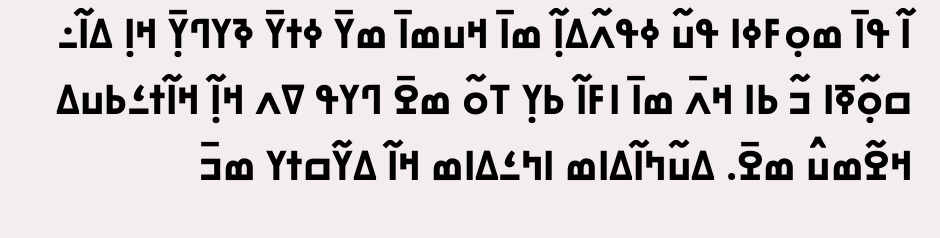ߊ߬ ߟߊ߫ ߘߋ߲ߓߦߊ ߟߎ߬ ߦߟߍ߬ߡߊ߲߬ ߘߊ߫ ߞߎߘߊ߫ ߘߌ߫ ߦߙߌ߫ ߢߌߣߌ߲߫ ߞߊ߲ ߡߊ߬߸ ߛߋ߲߬ߧߊ ߏ߬ ߕߊ ߞߍ߫ ߘߊ߫ ߊߓߊ߬ ߕߌ߲ ߠߋ߬ ߘߐ߫ ߣߌߟ ߜߍ ߞߊ߲߬ ߞߊ߬ߙߑߕߎߡ ߞߐ߬ߘߎ߮ ߘߐ߫. ߡߎ߬ߤߊ߬ߡߊߘ ߊߤߑߡߊߘ ߞߊ߬ ߡߌ߬ߛߙߌ ߘߏ߫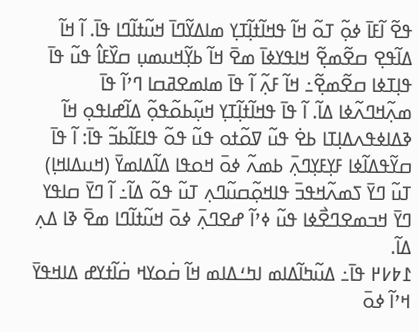ߟߐ߬ ߊ߬ߓߊ߫ ߦߋ߲߬ ߠߋ߬ ߞߊ߬ ߟߞߊ߬ߙߊ߲߬ߠߌ߲ ߘߊߡߌ߬ߣߊ߫ ߞߎ߬ߙߊ߬ߣߊ ߟߊ߫. ߊ߬ ߞߊ߬ ߡߊ߬ߟߐ߲ ߛߐ߬ߘߐ߲߬ ߞߊߟߌߦߊ߫ ߘߐ߫ ߞߊ߬ ߕߌ߲߬ߞߎߘߎ߲ ߛߌ߰ߓߊ߮ ߟߎ߬ ߟߊ߫ ߟߊ߲ߠߦߊ ߛߐ߬ߘߐ߲߬߸ ߞߊ߬ ߓߍ߲߬ ߊ߬ ߟߊ߫ ߘߊߘߐߥߛߊ ߣߴߊ߬ ߟߊ߫ ߘߍ߲߬ߞߣߍ߬ߦߊ ߡߊ߬. ߊ߬ ߟߊ߫ ߟߞߊ߬ߙߊ߲߬ߠߌ߲ ߞߎ߲߬ߕߋ߬ߟߋ߲߬ ߡߊ߬ߝߊߟߋ߲ ߞߊ߬ ߢߡߊߦߟߍߡߊ߲ߠߊ ߕߐ߭ ߟߎ߬ ߜߋ߬ߙߋ ߟߎ߬ ߟߋ߬ ߟߊߓߊ߬ߕߏ߬ ߟߊ߫: ߊ߬ ߟߊ߫ ߛߌ߬ߟߡߊ߬ߦߊ ߓߌ߲ߓߌ߲ߣߍ߲߫ ߕߘߍ߬ ߦߋ߫ ߞߋߟߊ ߡߊ߬ߡߊߘߌ߫ (ߞߎߡߊߞߊ߲) ߠߎ߬ ߣߌ߫ ߖߘߍ߬ߞߟߏ߫ ߟߊߞߋ߲߬ߛߎ߬ߣߍ߲ ߠߎ߬ ߟߋ߬ ߡߊ߬߸ ߊ߬ ߣߌ߫ ߛߊߟߌ ߣߌ߫ ߞߏߘߐߣߐ߯ߦߊ ߟߎ߬ ߦߴߊ߬ ߝߐߣߍ߲߫ ߦߋ߫ ߞߎ߬ߙߊ߬ߣߊ ߘߐ߫ ߢߊ ߡߍ߲ ߡߊ߬.
߁߈߇߂ ߟߊ߫߸ ߡߎ߬ߤߊ߬ߡߊߘ ߊߤߑߡߊߘ ߞߊ߬ ߛ߭ߋߌߞ ߛ߭ߊ߬ߙߌߝ ߡߊߞߟߌ߫ ߞߴߊ߬ ߦߋ߫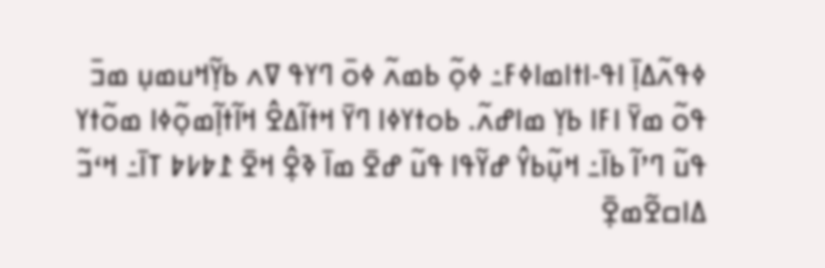ߦߟߍ߬ߡߊ߲߫ ߊߟ-ߊߙߊߘߊߦߓ߸ ߦߋ߲߬ ߕߘߍ߬ ߦߋ߫ ߣߌߟ ߜߍ ߕߌ߲߬ߞߎߘߎ߲ ߘߏ߫ ߟߋ߬ ߘߌ߫ ߊߓߊ ߕߌ߲ ߘߊߝߍ߬. ߕߋߙߌߦߊ ߣߌ߫ ߞߙߊ߬ߡߐ߮ ߞߊ߬ߙߊ߲߬ߘߋ߲߬ߦߊ ߘߋ߬ߙߌ ߟߎ߬ ߣߴߊ߬ ߕߊ߫߸ ߞߎ߲߬ߕߌ߮ ߝߌ߬ߟߊ ߟߎ߬ ߝߐ߫ ߘߊ߫ ߢߐ߲߮ ߞߐ߫ ߁߈߇߈ ߠߊ߫߸ ߞߵߏ߬ ߡߊߛߐ߬ߘߐ߲߫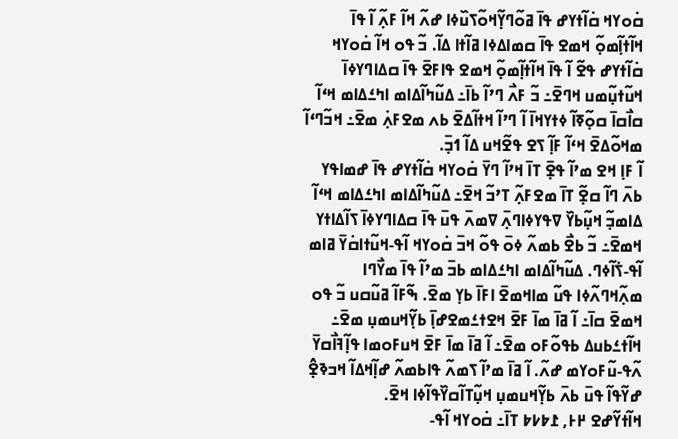ߛ߭ߋߌߞ ߛ߭ߊ߬ߙߌߝ ߟߊ߫ ߥߋ߬ߣߌ߲߬ߞߋ߬ߖߎ߰ߦߊ ߝߍ߬ ߞߊ߬ ߓߍ߲߬ ߊ߬ ߟߊ߫ ߞߊ߬ߙߊ߲߬ߘߋ߲߬ ߞߘߐ ߟߊ߫ ߛߘߊߡߦߊ ߥߊ߬ߙߊ ߡߊ߬. ߏ߬ ߟߋ ߞߊ߬ ߛ߭ߋߌߞ ߛ߭ߊ߬ߙߌߝ ߟߐ߬ ߊ߬ ߟߊ߫ ߞߊ߬ߙߊ߲߬ߘߋ߲߬ ߞߘߐ ߟߊߓߐ߫ ߟߊ߫ ߛߡߊߣߌߦߊ߫ ߞߎ߬ߙߎ߲߬ߘߎ ߞߣߐ߫߸ ߏ߬ ߓߍ߯ ߣߴߊ߬ ߕߊ߫߸ ߡߎ߬ߤߊ߬ߡߊߘ ߊߤߑߡߊߘ ߞߵߊ߬ ߛߊ߯ߛߊ߫ ߛߋ߲߬ߧߊ߬ ߦߙߌߞߊ߫ ߊ߬ ߣߴߊ߬ ߞߙߊ߬ߡߐ߫ ߕߍ ߘߐߓߍ߲߭ ߘߐ߫߸ ߞߏ߬ߣߵߊ߬ ߘߞߋ߬ߡߐ߫ ߞߵߊ߬ ߓߊ߲߬ ߖߐ ߟߐ߬ߞߎ ߡߊ߬ ߗߏ߲߫.
ߊ߬ ߓߊ߲ ߞߐ ߘߴߊ߬ ߟߐ߲߫ ߠߊ߫ ߞߴߊ߬ ߣߌ߫ ߛ߭ߋߌߞ ߛ߭ߊ߬ߙߌߝ ߟߊ߫ ߝߘߊߟߌ ߕߍ߫ ߣߊ߬ ߛߐ߲߬ ߠߊ߫ ߘߐߓߍ߲߬ ߠߴߏ߬ ߞߐ߫߸ ߡߎ߬ߤߊ߬ߡߊߘ ߊߤߑߡߊߘ ߞߵߊ߬ ߡߊߘߏ߲߬ ߞߎ߲߬ߕߌ߰ ߜߟߌߦߊߣߍ߲߫ ߜߘߍ߫ ߟߎ߫ ߟߊ߫ ߛߡߊߣߌߦߊ߫ ߖߊ߬ߡߊߙߌ ߞߘߐ߫߸ ߏ߬ ߕߐ߯ ߕߘߍ߬ ߦߋ߫ ߟߋ߬ ߞߏ߫ ߛ߭ߋߌߞ ߊ߬ߟ-ߞߎ߬ߙߊߛ߭ߌ߫ ߥߊߘ ߊ߬ߟ-ߖ߭ߊ߬ߦߣ. ߡߎ߬ߤߊ߬ߡߊߘ ߊߤߑߡߊߘ ߕߏ߫ ߘߴߊ߬ ߟߊ߫ ߘߌ߯ߣߊ ߘߍ߲߬ߞߣߍ߬ߦߊ ߟߎ߬ ߘߊߞߘߐ߫ ߊߓߊ߫ ߕߌ߲ ߘߐ߫. ߒ߬ߓߊ߬ ߥߎ߬ߛߎ ߏ߬ ߟߋ ߞߘߐ߫ ߛߊ߫߸ ߊ߬ ߥߊ߫ ߘߊ߫ ߓߐ߫ ߞߐߙߑߘߐߝߊ߲߫ ߕߌ߲߬ߞߎߘߎ߲ ߘߐ߫߸ ߞߊ߬ߙߑߕߎߡ ߕߟߋ߬ߓߋ ߘߐ߫߸ ߊ߬ ߥߊ߫ ߘߊ߫ ߓߐ߫ ߞߎߓߋߘߊ ߟߊ߲߬ߔߊ߯ߛߌ߫ ߍ߬ߟ-ߎ߬ߓߋߌߘ ߝߍ߬. ߊ߬ ߥߊ߫ ߘߴߊ߬ ߖߘߍ߬ ߟߊߕߘߍ߬ ߝߊ߲߬ߞߡߊ߬ ߞߏߢߐ߲߮ ߝߌ߬ߟߊ߬ ߟߎ߫ ߕߍ߫ ߕߌ߲߬ߞߎߘߎ߲ ߞߎ߲߬ߠߊ߬ߛߌ߰ߟߊ߬ߦߊ ߞߐ߫.
ߞߊ߬ߙߌ߬ߝߐ ߂߅, ߁߈߇߈ ߠߊ߫߸ ߛ߭ߋߌߞ ߊ߬ߟ-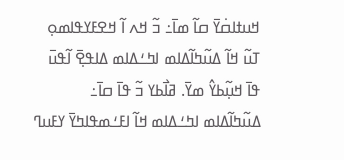ߞߎߙߊߛ߭ߌ߫ ߛߊ߬ ߘߊ߫߸ ߏ߬ ߞߍ ߊ߬ ߞߐߓߌߟߊߘߋ߲ ߠߎ߬ ߞߊ߬ ߡߎ߬ߤߊ߬ߡߊߘ ߊߤߑߡߊߘ ߡߊߟߐ߲߫ ߊ߬ߟߎ߫ ߟߊ߫ ߞߎ߲߬ߕߌ߮ ߘߌ߫. ߥߊ߯ߕߌ ߏ߬ ߟߊ߫ ߛߊ߫߸ ߡߎ߬ߤߊ߬ߡߊߘ ߊߤߑߡߊߘ ߞߊ߬ ߊߓߑߘߟߊߤߌ߫ ߌߓߎߣ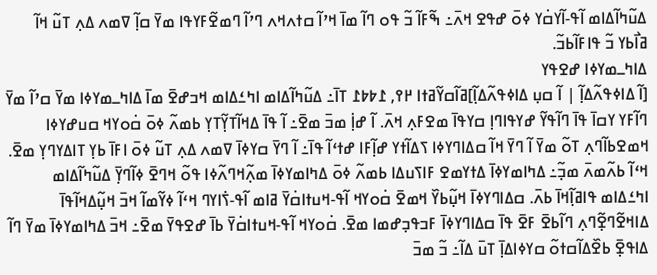ߡߎ߬ߤߊ߬ߡߊߘ ߊ߬ߟ-ߊ߬ߌߛ߭ߌ ߦߋ߫ ߝߟߐ ߞߍ߫߸ ߒ߬ߓߊ߬ ߏ߬ ߟߋ ߣߊ߬ ߘߊ߫ ߞߴߊ߬ ߛߙߍߞߍ ߣߴߊ߬ ߣߘߐ߬ߓߌߟߊ ߘߌ߫ ߛߊ߲߬ ߜߘߍ ߡߍ߲ ߠߎ߬ ߞߊ߬ ߥߊ߯ߕߌ ߏ߬ ߟߊߓߊ߬ߕߏ߬.
ߡߊߤߺߘߌߦߊ ߝߐߟߌ
[ߊ߬ ߡߊߦߟߍ߬ߡߊ߲߬ | ߊ߬ ߛߎ߲ ߡߊߦߟߍ߬ߡߊ߲߬]ߥߊ߬ߛߌ߬ߥߙߊ ߂߉, ߁߈߈߁ ߠߊ߫߸ ߡߎ߬ߤߊ߬ߡߊߘ ߊߤߑߡߊߘ ߞߏߝߐ߫ ߘߊ߫ ߡߊߤߺߘߌߦߊ ߘߌ߫ ߛߴߊ߬ ߘߌ߫ ߣߊ߬ߓߌ ߌߛߊ߫ ߟߊ߫ ߣߊ߬ߟߌ߬ ߝߌߟߊߣߊ߲ ߛߌߟߊ߫ ߘߐߓߍ߲ ߞߍ߫. ߊ߬ ߝߊ߲߭ ߘߏ߫ ߘߐ߫߸ ߊ߬ ߟߊ߫ ߡߞߊ߬ߠߌ߲߬ߠߌ߲ ߕߘߍ߬ ߦߋ߫ ߛ߭ߋߌߞ ߛߎߝߌߦߊ ߞߘߐߕߊ߬ߣߍ߲ ߠߋ߬ ߘߌ߫ ߊ߬ ߣߌ߫ ߞߊ߬ ߛߡߊߣߌߦߊ ߖߡߊ߬ߙߌ ߝߊ߲߬ߓߊ ߝߙߵߊ߬ ߟߊ߫߸ ߊ߬ ߣߌ߫ ߛߌߦߊ߫ ߜߘߍ ߡߍ߲ ߠߎ߬ ߦߋ߫ ߊߓߊ߫ ߕߌ߲ ߠߊߡߌߣߌ߲ ߘߐ߫. ߞߵߊ߬ ߕߍ߬ߘߍ߫ ߘߏ߲߬߸ ߡߤߊߘߌߦߊ߫ ߡߙߌߘߐ ߓߊߖߎߡߊ ߕߘߍ߬ ߦߋ߫ ߡߤߊߘߌߦߊ߫ ߘߍ߲߬ߞߣߍ߬ߦߊ ߟߋ߬ ߞߣߐ߫ ߦߊ߬ߣߌ߲߫ ߡߎ߬ߤߊ߬ߡߊߘ ߊߤߑߡߊߘ ߟߊߥߊ߲߬ߞߊ߫ ߕߍ߫. ߛߡߊߣߌߦߊ߫ ߞߎ߲߬ߕߌ߰ ߞߘߐ߫ ߛ߭ߋߌߞ ߊ߬ߟ-ߞߎߙߊߛ߭ߌ߫ ߥߊߘ ߊ߬ߟ-ߖ߭ߊߌߣ ߞߵߊ߬ ߦߌ߬ߘߊ߬ ߞߏ߫ ߞߎ߲߬ߡߞߊ߬ߟߊ߫ ߡߊߞߐ߬ߣߐ߲߬ߣߍ߲ ߣߊ߬ߕߐ߫ ߓߐ߫ ߟߊ߫ ߛߡߊߣߌߦߊ߫ ߓߏߟߏ߲ߝߘߊ ߘߐ߫. ߛ߭ߋߌߞ ߊ߬ߟ-ߞߎߙߊߛ߭ߌ߫ ߕߊ߫ ߝߐߟߌ߫ ߘߐ߫߸ ߞߏ߫ ߡߤߊߘߌߦߊ߫ ߘߌ߫ ߣߊ߬ ߡߊߟߐ߲߫ ߕߐ߰ߡߊ߬ߛߙߋ߬ ߛߌߦߊߡߊ߲߫ ߠߎ߫ ߡߊ߬߸ ߏ߬ ߘߏ߫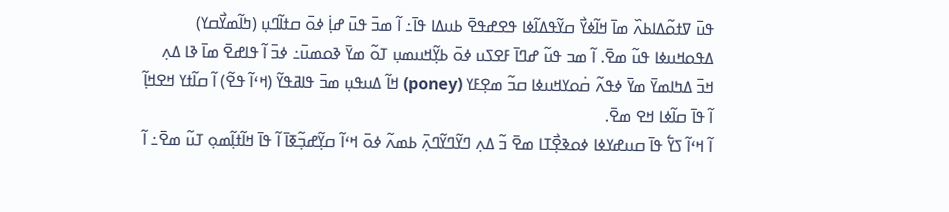ߟߎ߫ ߜߙߋ߬ߡߊߕߍ߰ ߘߊ߫ ߞߊ߬ߦߌ߯ ߛߌ߬ߟߡߊ߬ߦߊ ߟߐߝߟߐ߫ ߕߎߡߊ ߟߊ߫߸ ߊ߬ ߘߏ߫ ߟߎ߫ ߝߊ߲߭ ߦߋ߫ ߛߙߊ߬ߣߎ߲ (ߤߊ߬ߘߌ߯ߛߌ) ߡߟߋߞߎߦߊ ߟߎ߬ ߘߐ߫. ߊ߬ ߘߏ ߟߎ߬ ߝߣߊ߫ ߓߐߖߎ ߦߋ߫ ߕߌ߲߬ߞߎߘߎ߲ ߠߋ߬ ߘߌ߫ ߢߋߘߎ߫߸ ߦߏ߫ ߊ߬ ߟߊߝߐ߫ ߘߊ߫ ߢߊ ߡߍ߲ ߞߏ߫ ߡߤߊߘߌ߫ ߘߌ߫ ߦߟߍ߬ ߛ߭ߋߌߞߎߦߊ ߛߏ߬ ߘߐ߲ߓߌ (poney) ߞߊ߬ ߡߎߟߎ߲ ߘߏ߫ ߟߊߥߟߌ߬ (ߞߵߊ߬ ߟߐ߬) ߊ߬ ߛߊ߬ߙߌ ߞߐߞߊ߲߬ ߊ߬ ߟߊ߫ ߛߊ߬ߦߊ ߞߐ ߘߐ߫.
ߊ߬ ߞߵߊ߬ ߖߌ߱ ߟߊ߫ ߛߎߝߌߦߊ ߦߋߢߐ߲߯ߠߊ ߘߐ߫ ߏ߬ ߡߍ߲ ߣߌ߬ߣߌ߬ߣߍ߲߫ ߕߘߍ߬ ߦߋ߫ ߞߵߊ߬ ߛߌ߲߬ߝߏ߲߬ߧߊ߫ ߊ߬ ߟߊ߫ ߞߊ߬ߙߊ߲߬ߘߋ߲ ߠߎ߬ ߘߐ߫߸ ߊ߬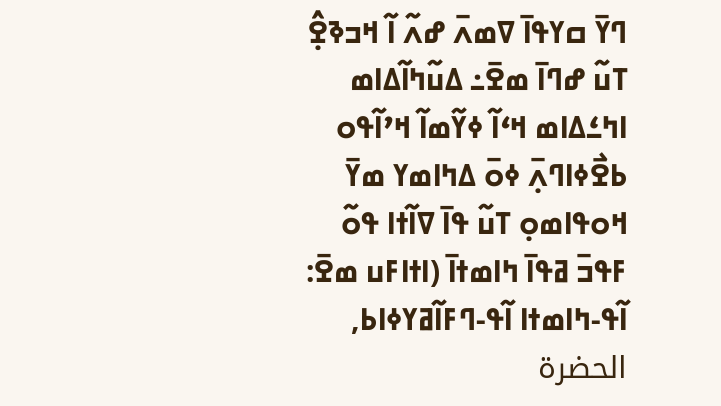ߣߌ߫ ߛߌߟߊ߫ ߜߘߍ߫ ߝߍ߬ ߊ߬ ߞߏߢߐ߲߮ ߠߎ߬ ߝߣߊ߫ ߘߐ߫߸ ߡߎ߬ߤߊ߬ߡߊߘ ߊߤߑߡߊߘ ߞߵߊ߬ ߦߌ߬ߘߊ߬ ߞߴߊ߬ߟߋ ߕߐ߯ߦߊߣߍ߲߫ ߦߋ߫ ߡߤߊߘߌ ߘߌ߫ ߞߋߟߊߘߋ߲ ߠߎ߬ ߟߊ߫ ߜߊ߬ߙߊ ߟߋ߬ ߓߟߏ߫ ߥߟߊ߫ ߤߊߘߙߊ߫ (ߊߙߊߓߎ ߘߐ߫: ߊ߬ߟ-ߤߊߘߙߊ ߊ߬ߟ-ߣߓߊ߬ߥߌߦߊߕ, الحضرة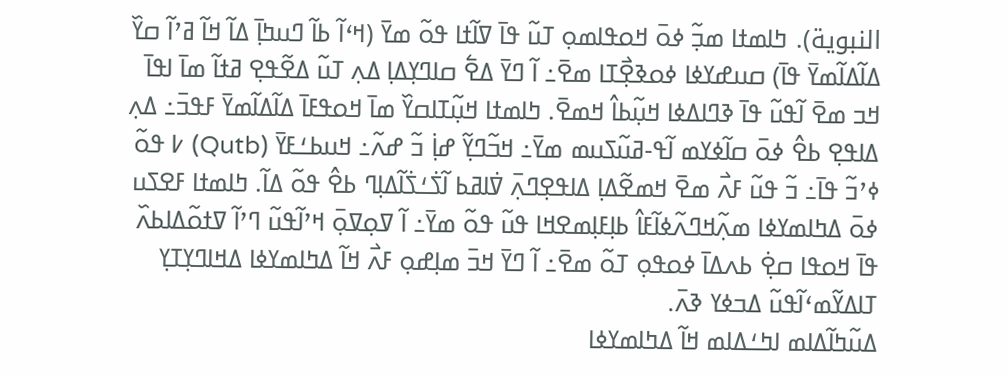النبوية). ߤߊߘߙߊ ߘߏ߲߬ ߦߋ߫ ߞߋߟߊߘߋ߲ ߠߎ߬ ߟߊ߫ ߜߊ߬ߙߊ ߟߋ߬ ߘߌ߫ (ߞߵߊ߬ ߕߊ߬ ߣߎߤߊ߲߫ ߡߊ߬ ߞߊ߬ ߥߴߊ߬ ߛߌ߰ ߡߊ߬ߡߊ߬ߘߌ߫ ߟߊ߫) ߛߎߝߌߦߊ ߦߋߢߐ߲߯ߠߊ ߘߐ߫߸ ߊ߬ ߣߌ߫ ߡߐ߱ ߛߊߣߌ߲ߡߊ߲ ߡߍ߲ ߠߎ߬ ߡߐ߬ߟߐ߲ ߥߙߊ߬ ߘߊ߫ ߊߟߊ߫ ߞߏ ߘߐ߫ ߊ߬ߟߎ߬ ߟߊ߫ ߢߣߊߡߦߊ ߞߎ߲߬ߕߊ߮ ߞߘߐ߫. ߤߊߘߙߊ ߞߎ߲߬ߠߊߛߌ߰ ߘߊ߫ ߞߋߟߓߊ߫ ߡߊ߬ߡߊ߬ߘߌ߫ ߓߟߏ߫߸ ߡߍ߲ ߡߊߟߐ߲ ߕߐ߮ ߦߋ߫ ߛߊ߬ߦߌߘ ߊ߬ߟ-ߥߎ߬ߖߎߘ ߘߌ߫߸ ߞߏ߬ߣߌ߲߬ ߝߊ߲߭ ߏ߬ ߝߍ߬߸ ߞߎߕߑߓߌ߫ (Qutb) ߇ ߟߋ߬ ߦߴߏ߬ ߟߊ߫߸ ߏ߬ ߟߎ߬ ߓߍ߯ ߘߐ߫ ߞߘߐ߬ߡߊ߲ ߡߊߟߐ߲ߣߍ߲߫ ߜ߭ߊߥߕ ߊ߬ߖ߭ߑߖ߭ߊ߬ߡߊ߲ߣ ߕߐ߮ ߟߋ߬ ߡߊ߬. ߤߊߘߙߊ ߓߐߖߎ ߦߋ߫ ߡߤߊߘߌߦߊ ߘߍ߲߬ߞߣߍ߬ߦߊ߬ߓߊ߮ ߕߊ߲ߓߊ߲ߘߐߞߊ ߟߎ߬ ߟߋ߬ ߘߌ߫߸ ߊ߬ ߜߋ߲ߜߋ߲߫ ߞߴߊ߬ߟߎ߬ ߣߴߊ߬ ߜߙߋ߬ߡߊߕߍ߰ ߟߊ߫ ߞߋߟߊ ߛߐ߲߭ ߕߍߡߊ߫ ߦߋߟߋ߲ ߠߋ߬ ߘߐ߫߸ ߊ߬ ߣߌ߫ ߞߏ߫ ߘߊ߲ߝߋ߲ ߓߍ߯ ߞߊ߬ ߡߤߊߘߌߦߊ ߡߞߊߣߌ߲ߠߌ߲ ߠߊߡߌ߬ߘߵߊ߬ߟߎ߬ ߡߏߦߌ ߢߍ߫.
ߡߎ߬ߤߊ߬ߡߊߘ ߊߤߑߡߊߘ ߞߊ߬ ߡߤߊߘߌߦߊ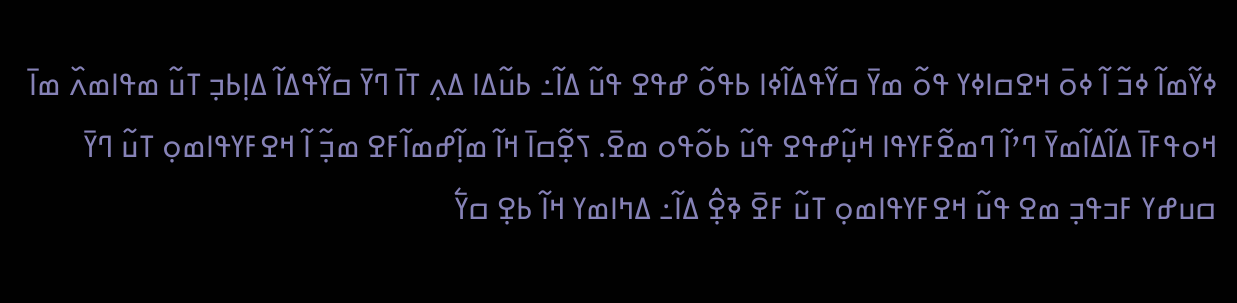ߦߌ߬ߘߊ߬ ߦߏ߬ ߊ߬ ߦߋ߫ ߞߐߛߊߦߌ ߟߋ߬ ߘߌ߫ ߛߌ߬ߟߡߊ߬ߦߊ ߕߟߋ߬ ߝߟߐ ߟߎ߬ ߡߊ߬߸ ߕߎ߬ߡߊ ߡߍ߲ ߠߊ߫ ߣߌ߫ ߛߌ߬ߟߡߊ߬ ߡߊ߲ߕߏ߲ ߠߎ߬ ߘߟߊߘߍ߰ ߘߊ߫ ߞߋߟߓߊ߫ ߡߊ߬ߡߊ߬ߘߌ߫ ߣߴߊ߬ ߣߘߐ߬ߓߌߟߊ ߞߎ߲߬ߝߟߐ ߟߎ߬ ߕߋ߬ߟߋ ߘߐ߫. ߖߐ߲߬ߛߊ߫ ߞߊ߬ ߘߊ߲߬ߝߘߊ߬ߓߐ ߘߏ߲߬ ߊ߬ ߞߐߓߌߟߊߘߋ߲ ߠߎ߬ ߣߌ߫ ߛߎߝߌ ߓߏߟߏ߲ ߘߐ ߟߎ߬ ߞߐߓߌߟߊߘߋ߲ ߠߎ߬ ߓߐ߫ ߢߐ߲߮ ߡߊ߬߸ ߡߤߊߘߌ ߞߊ߬ ߕߐ߲ ߛߌ߱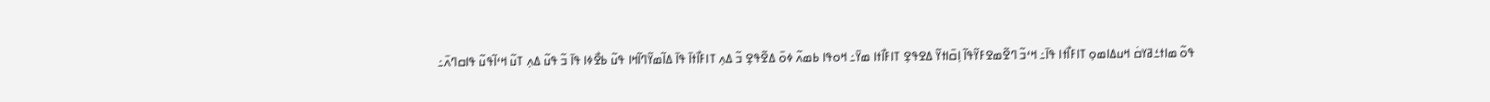ߟߋ߬ ߘߊߙߑߥߌߛ߭ ߞߎߡߊߘߋ߲ ߠߊߓߊ߯ߙߊ ߟߊ߫߸ ߞߵߏ߬ ߣߐ߬ߘߐߓߌ߬ߟߊ߬ ߊ߲ߛ߫ߊߙߌ߬ ߡߐߟߐ߲ ߠߊߓߊ߯ߙߊ ߘߌ߫߸ ߞߋߟߊ ߕߘߍ߬ ߦߋ߫ ߡߐ߬ߟߐ߲ ߏ߬ ߡߍ߲ ߠߊߓߊ߯ߙߊ߫ ߟߊ߫ ߡߊ߬ߘߌ߬ߣߊ߬ߞߊ ߟߎ߬ ߕߐ߯ߦߊ ߟߊ߫ ߏ߬ ߟߎ߬ ߡߍ߲ ߠߎ߬ ߞߵߊ߬ߟߎ߬ ߟߊߛߣߍ߫߸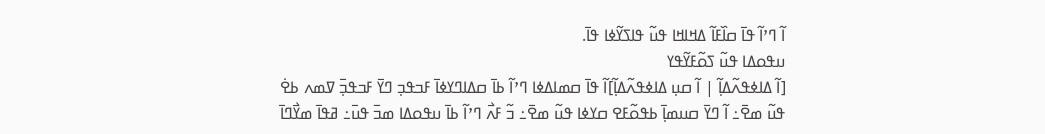ߊ߬ ߣߴߊ߬ ߟߊ߫ ߛߊ߰ߓߊ߬ ߡߞߊߞߊ ߟߎ߬ ߟߊߖߌ߬ߦߊ ߟߊ߫.
ߎߟߋߡߊ ߟߎ߬ ߖߋ߬ߓߌ߬ߟߌ
[ߊ߬ ߡߊߦߟߍ߬ߡߊ߲߬ | ߊ߬ ߛߎ߲ ߡߊߦߟߍ߬ߡߊ߲߬]ߊ߬ ߟߊ߫ ߛߘߊߡߦߊ ߣߴߊ߬ ߕߊ߫ ߛߡߊߣߌߦߊ߫ ߓߏߟߏ߲ ߣߌ߫ ߓߏߟߏ߲߫ ߜߘߍ ߕߐ߭ ߟߎ߬ ߘߐ߫߸ ߊ߬ ߣߌ߫ ߛߎߘߊ߲߫ ߕߟߋ߬ߓߐ ߛߌߦߊ ߟߎ߬ ߘߐ߫߸ ߏ߬ ߓߍ߯ ߣߴߊ߬ ߕߊ߫ ߎߟߋߡߊ ߘߏ߫ ߟߎ߫߸ ߥߟߊ߫ ߘߌ߯ߣߊ߫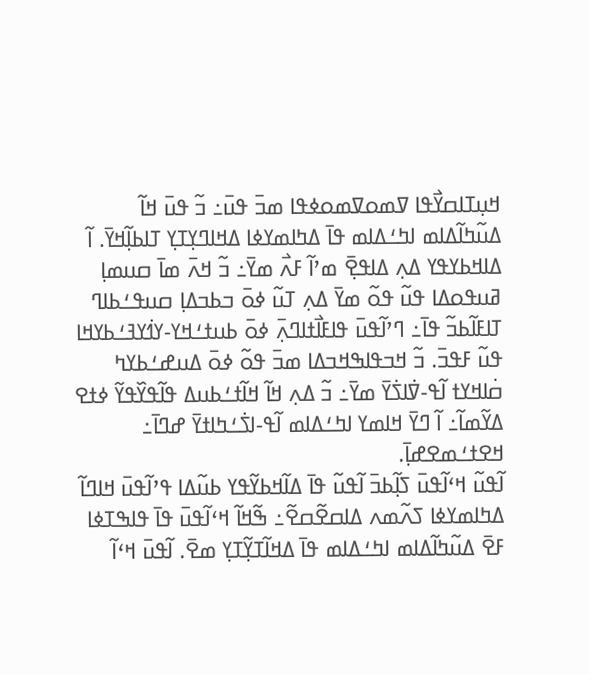ߞߎ߲ߠߊߛߌ߯ߟߊ ߜߘߋߜߘߋߦߟߊ ߘߏ߫ ߟߎ߫߸ ߏ߬ ߟߎ߫ ߞߊ߬ ߡߎ߬ߤߊ߬ߡߊߘ ߊߤߑߡߊߘ ߟߊ߫ ߡߤߊߘߌߦߊ ߡߞߊߣߌ߲ߠߌ߲ ߠߊߕߊ߲߬ߞߌ߫. ߊ߬ ߡߊߞߕߌߟߌ ߡߍ߲ ߡߊߟߐ߲߫ ߘߴߊ߬ ߓߍ߯ ߘߌ߫߸ ߏ߬ ߞߍ߫ ߘߊ߫ ߛߎߘߊ߲ ߥߎߟߋߡߊ ߟߎ߬ ߟߋ߬ ߘߌ߫ ߡߍ߲ ߠߎ߬ ߦߋ߫ ߏߕߏߡߊ߲ ߛߎߟߑߕߊߣ ߠߊߓߊ߬ߕߏ߬ ߟߊ߫߸ ߣߴߊ߬ߟߎ߫ ߟߊߓߊ߯ߙߊߣߍ߲߫ ߦߋ߫ ߕߎߙߑߞߌ-ߌߗ߭ߌߔߑߕߌߞߊ ߟߎ߬ ߓߟߏ߫. ߏ߬ ߞߏߟߊߒߞߏߡߊ ߘߏ߫ ߟߋ߬ ߦߋ߫ ߡߎߝߑߕߌߤ ߛ߭ߊߞߌߙ ߊ߬ߟ-ߜ߭ߊߖ߭ߌ߫ ߘߌ߫߸ ߏ߬ ߡߍ߲ ߞߊ߬ ߞߊ߬ߙߑߕߎߡ ߟߊ߬ߟߌ߰ߟߌ߬ ߦߙߐ ߡߌ߬ߘߊ߬߸ ߊ߬ ߣߌ߫ ߞߊߘߌ ߊߤߑߡߊߘ ߊ߬ߟ-ߊߖ߭ߑߤߊߙߌ߫ ߝߣߊ߫߸ ߞߐߙߑߘߐߝߊ߲߫.
ߊ߬ߟߎ߬ ߞߵߊ߬ߟߎ߫ ߖߊ߲߬ߕߏ߫ ߊ߬ߟߎ߬ ߟߊ߫ ߡߊ߬ߞߕߌ߬ߟߌ ߕߎ߬ߡߊ ߟߴߊ߬ߟߎ߫ ߞߊߣߊ߬ ߡߤߊߘߌߦߊ ߖߍ߬ߘߍ ߡߊߛߐ߬ߛߐ߬߸ ߒ߬ߞߊ߬ ߞߵߊ߬ߟߎ߫ ߟߊ߫ ߟߊߒߠߦߊ ߓߐ߫ ߡߎ߬ߤߊ߬ߡߊߘ ߊߤߑߡߊߘ ߟߊ߫ ߡߞߊ߬ߠߌ߲߬ߠߌ߲ ߘߐ߫. ߊ߬ߟߎ߫ ߞߵߊ߬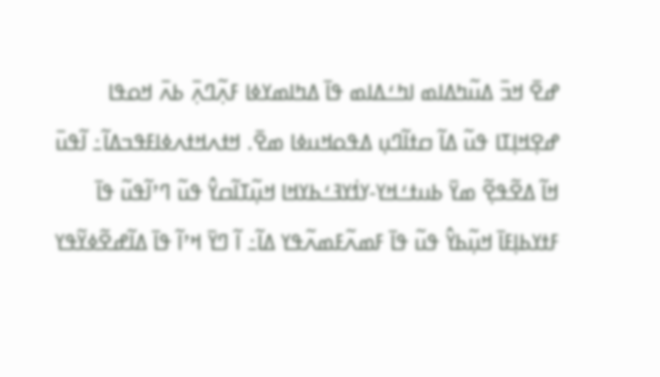ߝߐ߫ ߞߏ߫ ߡߎ߬ߤߡߊߘ ߊߤߑߡߊߘ ߟߊ߫ ߡߤߊߘߌߦߊ ߓߍ߲߬ߣߍ߲߫ ߕߍ߫ ߞߋߟߊ ߝߐ߲ߞߊ߲ߠߊ ߟߎ߬ ߡߊ߬ ߛߙߊ߬ߣߎ߲ ߡߟߋߞߎߦߊ ߘߐ߫. ߞߙߍߞߙߍߦߊߓߟߏߡߊ߬߸ ߊ߬ߟߎ߫ ߞߊ߬ ߡߐ߬ߟߐ߲߬ ߘߌ߫ ߕߎߙߑߞߌ-ߌߗ߭ߌߔߑߕߌߞߊ ߞߎ߲߬ߠߊ߬ߛߌ߮ ߟߎ߬ ߣߴߊ߬ߟߎ߬ ߟߊ߫ ߓߙߌߕߊ߲ߓߊ߫ ߞߎ߲߬ߕߌ߮ ߟߎ߬ ߟߊ߫ ߓߘߍ߬ߓߘߍ߬ߟߌ ߡߊ߬߸ ߊ߬ ߣߌ߫ ߞߴߊ߬ ߟߊ߫ ߡߊ߬ߝߐ߬ߦߌ߬ߟߌ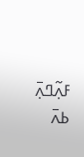ߓߍ߲߬ߣߍ߲߫ ߕߍ߫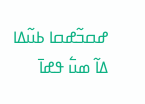ߝߛߏ߬ߝߛߊ ߕߎ߬ߡߊ ߡߊ߬ ߘߎ߱ ߟߝߊ߫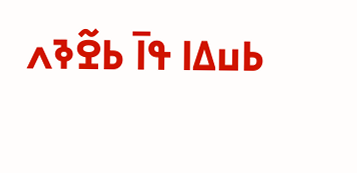ߕߎߡߊ ߟߊ߫ ߕߐ߬ߢߍ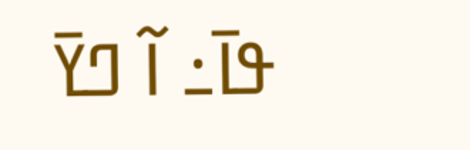ߟߊ߫߸ ߊ߬ ߣߌ߫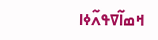ߞߘߊ߬ߜߟߍ߬ߦߊ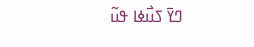ߣߌ߫ ߖߎ߯ߦߊ ߟߎ߬